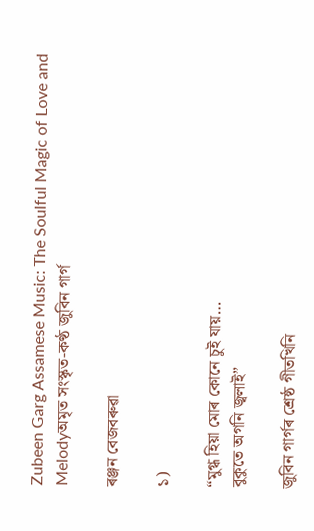Zubeen Garg Assamese Music: The Soulful Magic of Love and Melodyঅমৃত সংস্কৃত-কণ্ঠ জুবিন গাৰ্গ

ৰঞ্জন বেজবৰুৱা

১)

“মুগ্ধ হিয়া মোৰ কোনে চুই যায়…
বুকুতে অগনি জ্বলাই”

জুবিন গাৰ্গৰ শ্ৰেষ্ঠ গীতখিনি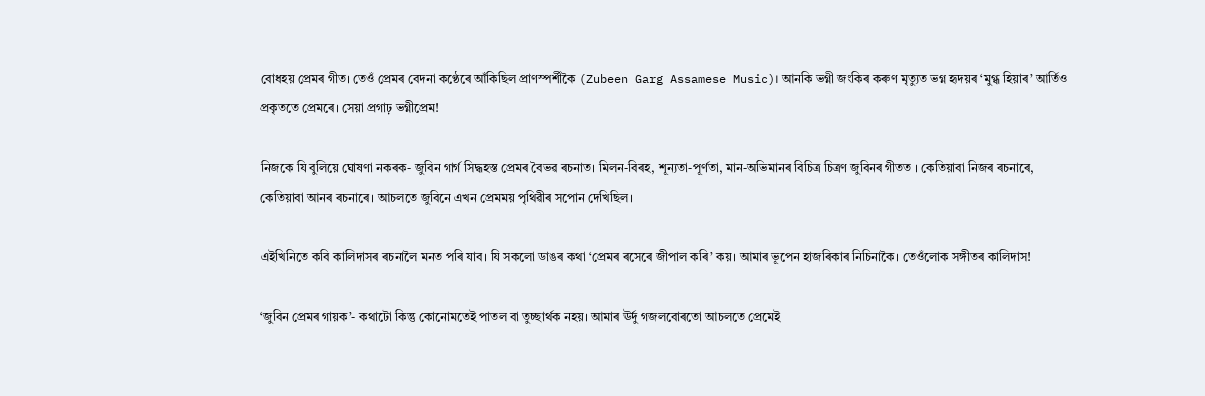বোধহয় প্ৰেমৰ গীত। তেওঁ প্ৰেমৰ বেদনা কণ্ঠেৰে আঁকিছিল প্ৰাণস্পৰ্শীকৈ (Zubeen Garg Assamese Music)। আনকি ভগ্নী জংকিৰ কৰুণ মৃত্যুত ভগ্ন হৃদয়ৰ ‘মুগ্ধ হিয়াৰ’ আৰ্তিও প্ৰকৃততে প্ৰেমৰে। সেয়া প্ৰগাঢ় ভগ্নীপ্ৰেম!

নিজকে যি বুলিয়ে ঘোষণা নকৰক- জুবিন গাৰ্গ সিদ্ধহস্ত প্ৰেমৰ বৈভৱ ৰচনাত। মিলন-বিৰহ, শূন্যতা-পূৰ্ণতা, মান-অভিমানৰ বিচিত্ৰ চিত্ৰণ জুবিনৰ গীতত । কেতিয়াবা নিজৰ ৰচনাৰে, কেতিয়াবা আনৰ ৰচনাৰে। আচলতে জুবিনে এখন প্ৰেমময় পৃথিৱীৰ সপোন দেখিছিল।

এইখিনিতে কবি কালিদাসৰ ৰচনালৈ মনত পৰি যাব। যি সকলো ডাঙৰ কথা ‘প্ৰেমৰ ৰসেৰে জীপাল কৰি’ কয়। আমাৰ ভূপেন হাজৰিকাৰ নিচিনাকৈ। তেওঁলোক সঙ্গীতৰ কালিদাস!

‘জুবিন প্ৰেমৰ গায়ক’- কথাটো কিন্তু কোনোমতেই পাতল বা তুচ্ছাৰ্থক নহয়। আমাৰ ঊৰ্দু গজলবোৰতো আচলতে প্ৰেমেই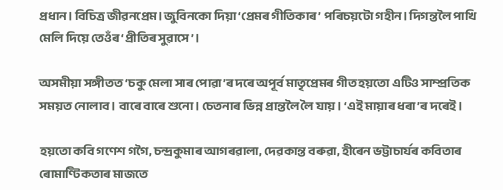প্ৰধান। বিচিত্ৰ জীৱনপ্ৰেম। জুবিনকো দিয়া ‘প্ৰেমৰ গীতিকাৰ’ পৰিচয়টো গহীন। দিগন্তলৈ পাখি মেলি দিয়ে তেওঁৰ ‘প্ৰীতিৰ সুৱাসে’।

অসমীয়া সঙ্গীতত ‘চকু মেলা সাৰ পোৱা’ৰ দৰে অপূৰ্ব মাতৃপ্ৰেমৰ গীত হয়তো এটিও সাম্প্ৰতিক সময়ত নোলাব। বাৰে বাৰে শুনো। চেতনাৰ ভিন্ন প্ৰান্তলৈ লৈ যায়। ‘এই মায়াৰ ধৰা’ৰ দৰেই।

হয়তো কবি গণেশ গগৈ, চন্দ্ৰকুমাৰ আগৰৱালা, দেৱকান্ত বৰুৱা, হীৰেন ভট্টাচাৰ্যৰ কবিতাৰ ৰোমাণ্টিকতাৰ মাজতে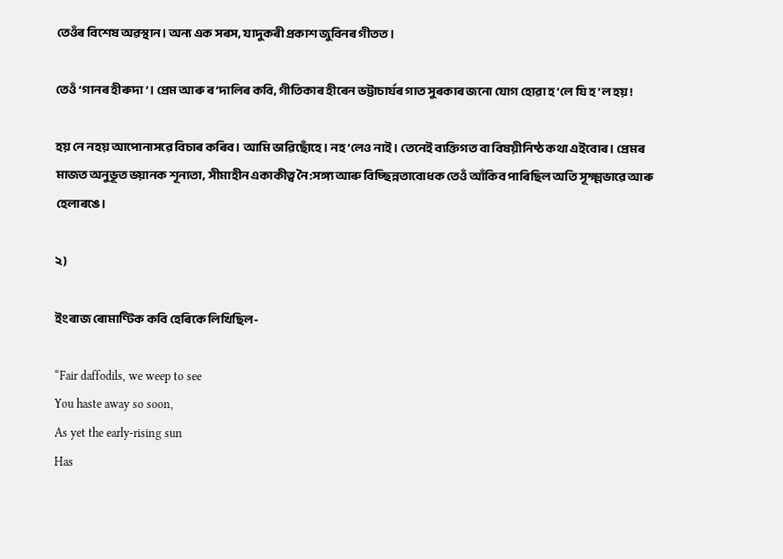তেওঁৰ বিশেষ অৱস্থান। অন্য এক সৰস, যাদুকৰী প্ৰকাশ জুবিনৰ গীতত।

তেওঁ ‘গানৰ হীৰুদা’। প্ৰেম আৰু ৰ’দালিৰ কবি, গীতিকাৰ হীৰেন ভট্টাচাৰ্যৰ গাত সুৰকাৰ জনো যোগ হোৱা হ’লে যি হ’ল হয়!

হয় নে নহয় আপোনাসৱে বিচাৰ কৰিব। আমি ভাৱিছোঁহে। নহ’লেও নাই। তেনেই ব্যক্তিগত বা বিষয়ীনিষ্ঠ কথা এইবোৰ। প্ৰেমৰ মাজত অনুভূত ভয়ানক শূন্যতা, সীমাহীন একাকীত্ব নৈ:সঙ্গ্য আৰু বিচ্ছিন্নতাবোধক তেওঁ আঁকিব পাৰিছিল অতি সূক্ষ্মভাৱে আৰু হেলাৰঙে।

২)

ইংৰাজ ৰোমাণ্টিক কবি হেৰিকে লিখিছিল-

“Fair daffodils, we weep to see
You haste away so soon,
As yet the early-rising sun
Has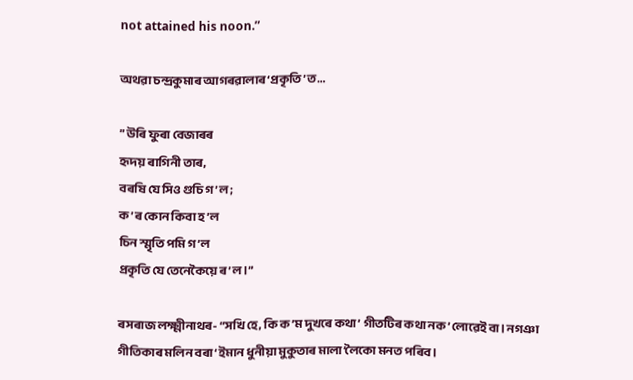not attained his noon.”

অথৱা চন্দ্ৰকুমাৰ আগৰৱালাৰ ‘প্ৰকৃতি’ত…

” উৰি ফুৰা বেজাৰৰ
হৃদয় ৰাগিনী তাৰ,
বৰষি যে সিও গুচি গ’ল;
ক’ৰ কোন কিবা হ’ল
চিন স্মৃতি পমি গ’ল
প্ৰকৃতি যে তেনেকৈয়ে ৰ’ল।”

ৰসৰাজ লক্ষ্মীনাথৰ- “সখি হে, কি ক’ম দুখৰে কথা’ গীতটিৰ কথা নক’লোৱেই বা। নগঞা গীতিকাৰ মলিন বৰা ‘ইমান ধুনীয়া মুকুতাৰ মালা’লৈকো মনত পৰিব।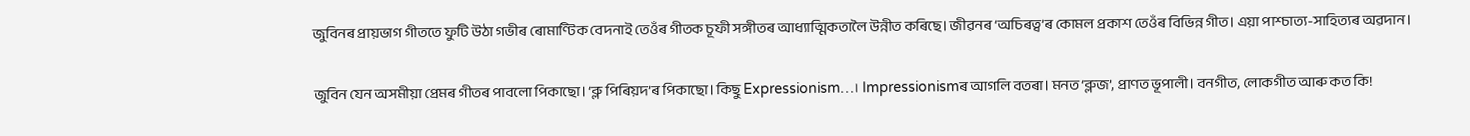জুবিনৰ প্ৰায়ভাগ গীততে ফুটি উঠা গভীৰ ৰোমাণ্টিক বেদনাই তেওঁৰ গীতক চূফী সঙ্গীতৰ আধ্যাত্মিকতালৈ উন্নীত কৰিছে। জীৱনৰ ‘অচিৰত্ব’ৰ কোমল প্ৰকাশ তেওঁৰ বিভিন্ন গীত। এয়া পাশ্চাত্য-সাহিত্যৰ অৱদান।

জুবিন যেন অসমীয়া প্ৰেমৰ গীতৰ পাবলো পিকাছো। ‘ব্লু পিৰিয়দ’ৰ পিকাছো। কিছু Expressionism…। Impressionismৰ আগলি বতৰা। মনত ‘ব্লুজ’, প্ৰাণত ভূপালী। বনগীত, লোকগীত আৰু কত কি!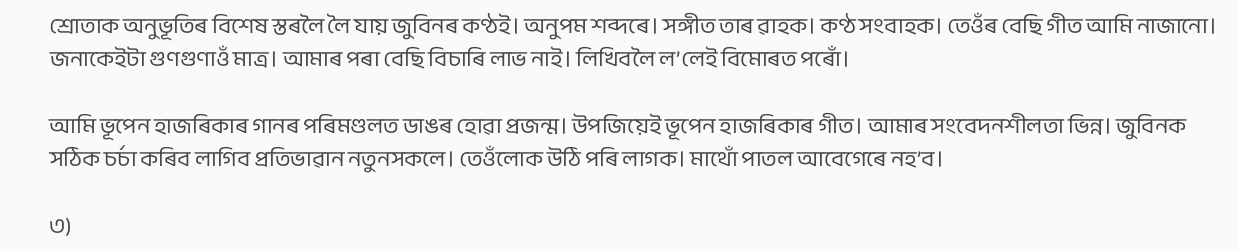শ্ৰোতাক অনুভূতিৰ বিশেষ স্তৰলৈ লৈ যায় জুবিনৰ কণ্ঠ‌ই। অনুপম শব্দৰে। সঙ্গীত তাৰ ৱাহক। কণ্ঠ সংবাহক। তেওঁৰ বেছি গীত আমি নাজানো। জনাকেইটা গুণগুণাওঁ মাত্ৰ। আমাৰ পৰা বেছি বিচাৰি লাভ নাই। লিখিবলৈ ল’লেই বিমোৰত পৰোঁ।

আমি ভূপেন হাজৰিকাৰ গানৰ পৰিমণ্ডলত ডাঙৰ হোৱা প্ৰজন্ম। উপজিয়েই ভূপেন হাজৰিকাৰ গীত। আমাৰ সংবেদনশীলতা ভিন্ন। জুবিনক সঠিক চৰ্চা কৰিব লাগিব প্ৰতিভাৱান নতুনসকলে। তেওঁলোক উঠি পৰি লাগক। মাথোঁ পাতল আবেগেৰে নহ’ব।

৩)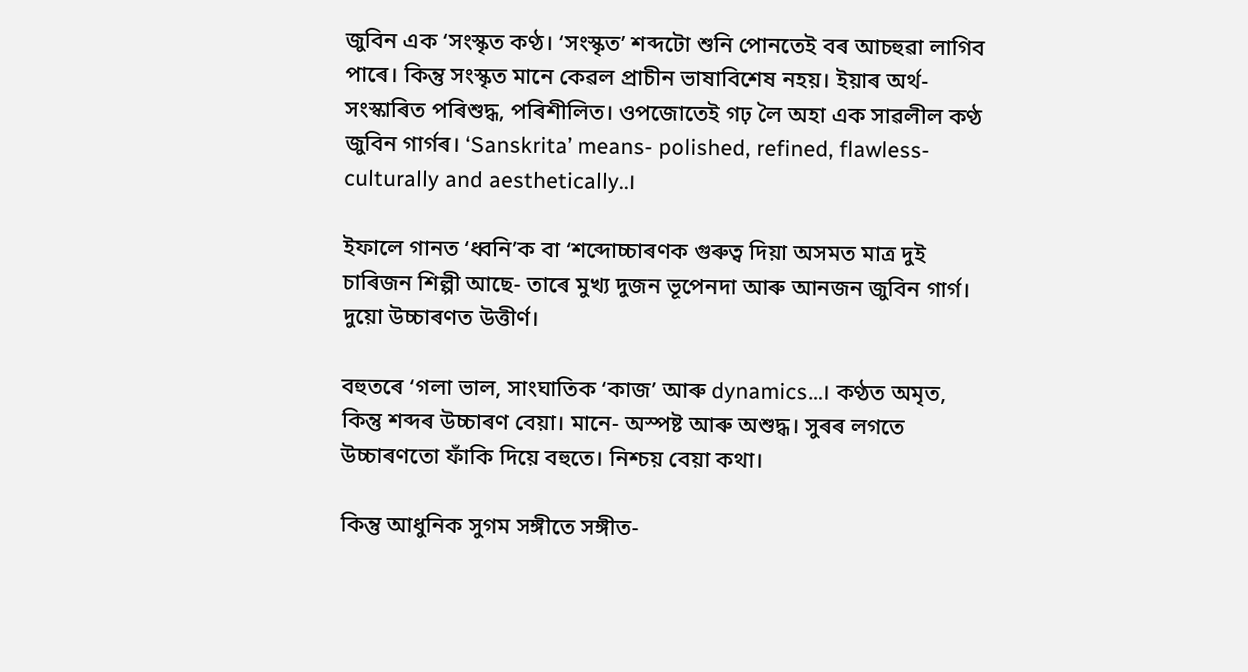জুবিন এক ‘সংস্কৃত কণ্ঠ। ‘সংস্কৃত’ শব্দটো শুনি পোনতেই বৰ আচহুৱা লাগিব পাৰে। কিন্তু সংস্কৃত মানে কেৱল প্ৰাচীন ভাষাবিশেষ নহয়‌। ইয়াৰ অৰ্থ- সংস্কাৰিত পৰিশুদ্ধ, পৰিশীলিত। ওপজোতেই গঢ় লৈ অহা এক সাৱলীল কণ্ঠ জুবিন গাৰ্গৰ। ‘Sanskrita’ means- polished, refined, flawless- culturally and aesthetically..।

ইফালে গানত ‘ধ্বনি’ক বা ‘শব্দোচ্চাৰণক গুৰুত্ব দিয়া অসমত মাত্ৰ দুই চাৰিজন শিল্পী আছে- তাৰে মুখ্য দুজন ভূপেনদা আৰু আনজন জুবিন গাৰ্গ। দুয়ো উচ্চাৰণত উত্তীৰ্ণ।

বহুতৰে ‘গলা ভাল, সাংঘাতিক ‘কাজ’ আৰু dynamics…। কণ্ঠত অমৃত, কিন্তু শব্দৰ উচ্চাৰণ বেয়া। মানে- অস্পষ্ট আৰু অশুদ্ধ। সুৰৰ লগতে উচ্চাৰণতো ফাঁকি দিয়ে বহুতে। নিশ্চয় বেয়া কথা।

কিন্তু আধুনিক সুগম সঙ্গীতে সঙ্গীত-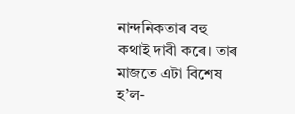নান্দনিকতাৰ বহু কথাই দাবী কৰে। তাৰ মাজতে এটা বিশেষ হ’ল-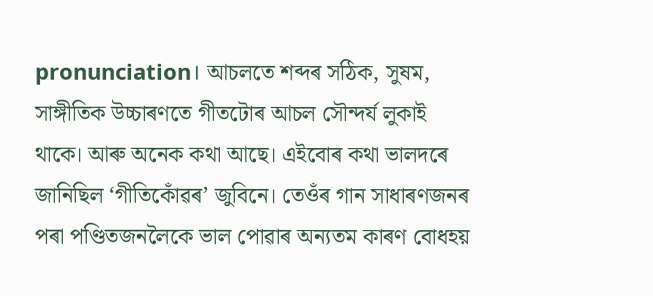pronunciation। আচলতে শব্দৰ সঠিক, সুষম, সাঙ্গীতিক উচ্চাৰণতে গীতটোৰ আচল সৌন্দৰ্য লুকাই থাকে। আৰু অনেক কথা আছে। এইবোৰ কথা ভালদৰে জানিছিল ‘গীতিকোঁৱৰ’ জুবিনে। তেওঁৰ গান সাধাৰণজনৰ পৰা পণ্ডিতজনলৈকে ভাল পোৱাৰ অন্যতম কাৰণ বোধহয়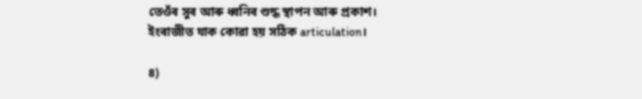তেওঁৰ সুৰ আৰু ধ্বনিৰ শুদ্ধ স্থাপন আৰু প্ৰকাশ। ইংৰাজীত যাক কোৱা হয় সঠিক articulation।

৪)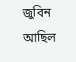জুবিন আছিল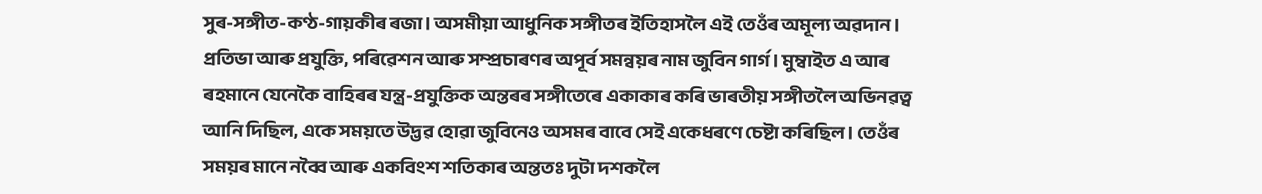সুৰ-সঙ্গীত-কণ্ঠ-গায়কীৰ ৰজা। অসমীয়া আধুনিক সঙ্গীতৰ ইতিহাসলৈ এই তেওঁৰ অমূল্য অৱদান। প্ৰতিভা আৰু প্ৰযুক্তি, পৰিৱেশন আৰু সম্প্ৰচাৰণৰ অপূৰ্ব সমন্বয়ৰ নাম জুবিন গাৰ্গ। মুম্বাইত এ আৰ ৰহমানে যেনেকৈ বাহিৰৰ যন্ত্ৰ-প্ৰযুক্তিক অন্তৰৰ সঙ্গীতেৰে একাকাৰ কৰি ভাৰতীয় সঙ্গীতলৈ অভিনৱত্ব আনি দিছিল, একে সময়তে উদ্ভৱ হোৱা জুবিনেও অসমৰ বাবে সেই একেধৰণে চেষ্টা কৰিছিল। তেওঁৰ সময়ৰ মানে নব্বৈ আৰু একবিংশ শতিকাৰ অন্ততঃ দুটা দশকলৈ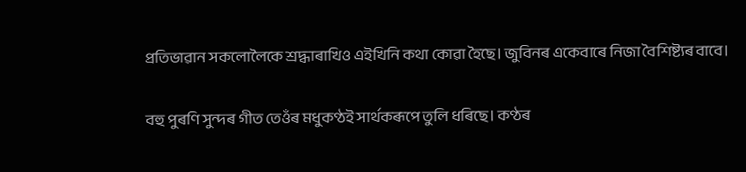প্ৰতিভাৱান সকলোলৈকে শ্ৰদ্ধাৰাখিও এইখিনি কথা কোৱা হৈছে। জুবিনৰ একেবাৰে নিজা বৈশিষ্ট্যৰ বাবে।

বহু পুৰণি সুন্দৰ গীত তেওঁৰ মধুকণ্ঠ‌ই সাৰ্থকৰূপে তুলি ধৰিছে। কণ্ঠৰ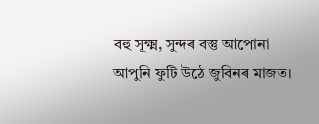বহু সূক্ষ্ম, সুন্দৰ বস্তু আপোনা আপুনি ফুটি উঠে জুবিনৰ মাজত।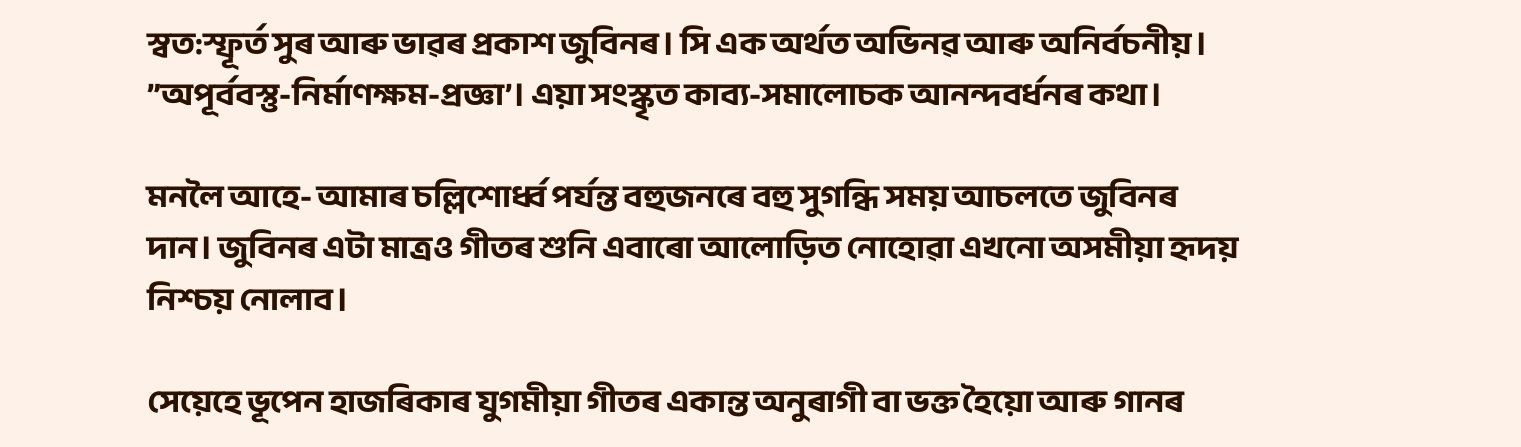স্বত:স্ফূৰ্ত সুৰ আৰু ভাৱৰ প্ৰকাশ জুবিনৰ। সি এক অৰ্থত অভিনৱ আৰু অনিৰ্বচনীয়। ”অপূৰ্ববস্তু-নিৰ্মাণক্ষম-প্ৰজ্ঞা’। এয়া সংস্কৃত কাব্য-সমালোচক আনন্দবৰ্ধনৰ কথা।

মনলৈ আহে- আমাৰ চল্লিশোৰ্ধ্ব পৰ্যন্ত বহুজনৰে বহু সুগন্ধি সময় আচলতে জুবিনৰ দান। জুবিনৰ এটা মাত্ৰ‌ও গীতৰ শুনি এবাৰো আলোড়িত নোহোৱা এখনো অসমীয়া হৃদয় নিশ্চয় নোলাব।

সেয়েহে ভূপেন হাজৰিকাৰ যুগমীয়া গীতৰ একান্ত অনুৰাগী বা ভক্ত হৈয়ো আৰু গানৰ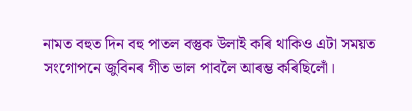নামত বহুত দিন বহু পাতল বস্তুক উলাই কৰি থাকিও এটা সময়ত সংগোপনে জুবিনৰ গীত ভাল পাবলৈ আৰম্ভ কৰিছিলোঁ।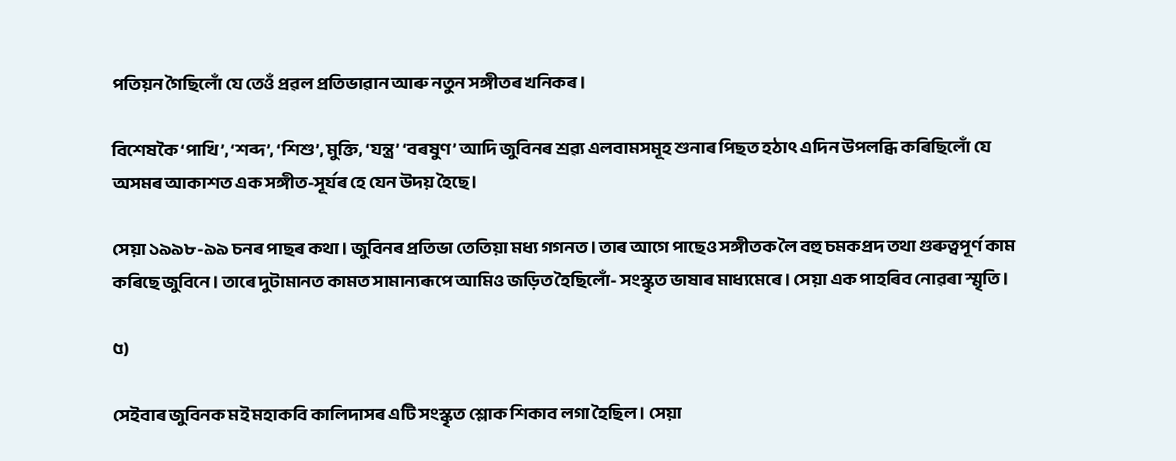পতিয়ন গৈছিলোঁ যে তেওঁ প্ৰৱল প্ৰতিভাৱান আৰু নতুন সঙ্গীতৰ খনিকৰ।

বিশেষকৈ ‘পাখি’, ‘শব্দ’, ‘শিশু’, মুক্তি, ‘যন্ত্ৰ’ ‘বৰষুণ’ আদি জুবিনৰ শ্ৰৱ্য এলবামসমূহ শুনাৰ পিছত হঠাৎ এদিন উপলব্ধি কৰিছিলোঁ যে অসমৰ আকাশত এক সঙ্গীত-সূৰ্যৰ হে যেন উদয় হৈছে।

সেয়া ১৯৯৮-৯৯ চনৰ পাছৰ কথা। জুবিনৰ প্ৰতিভা তেতিয়া মধ্য গগনত। তাৰ আগে পাছেও সঙ্গীতক লৈ বহু চমকপ্ৰদ তথা গুৰুত্বপূৰ্ণ কাম কৰিছে জুবিনে। তাৰে দুটামানত কামত সামান্যৰূপে আমিও জড়িত হৈছিলোঁ- সংস্কৃত ভাষাৰ মাধ্যমেৰে। সেয়া এক পাহৰিব নোৱৰা স্মৃতি।

৫)

সেইবাৰ জুবিনক ম‌ই মহাকবি কালিদাসৰ এটি সংস্কৃত শ্লোক শিকাব লগা হৈছিল। সেয়া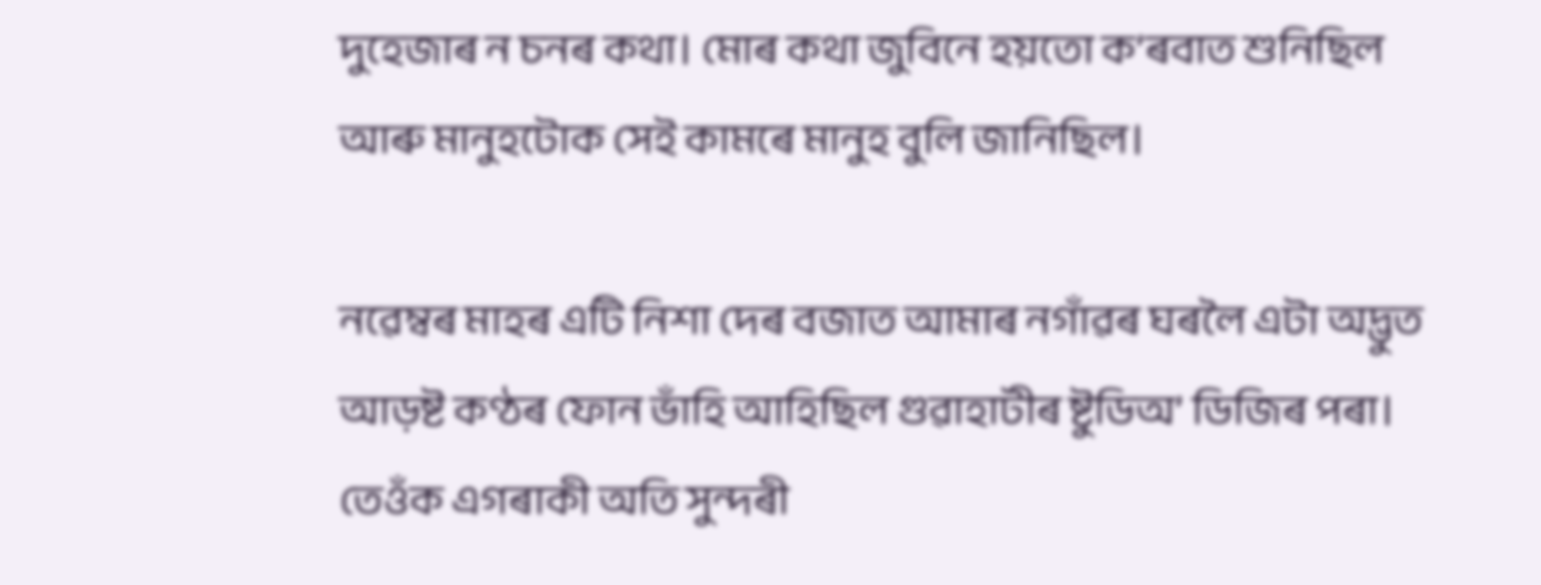দুহেজাৰ ন চনৰ কথা। মোৰ কথা জুবিনে হয়তো ক’ৰবাত শুনিছিল আৰু মানুহটোক সেই কামৰে মানুহ বুলি জানিছিল।

নৱেম্বৰ মাহৰ এটি নিশা দেৰ বজাত আমাৰ নগাঁৱৰ ঘৰলৈ এটা অদ্ভুত আড়ষ্ট কণ্ঠৰ ফোন ভাঁহি আহিছিল গুৱাহাটীৰ ষ্টুডিঅ’ ডিজিৰ পৰা। তেওঁক এগৰাকী অতি সুন্দৰী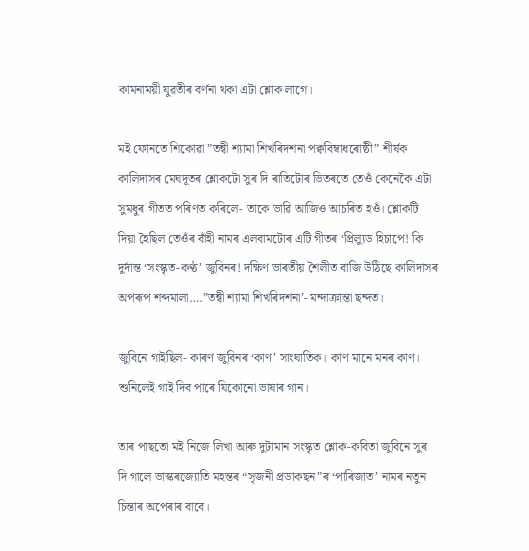কামনাময়ী যুৱতীৰ বৰ্ণনা থকা এটা শ্লোক লাগে।

ম‌ই ফোনতে শিকোৱা ”তন্বী শ্যামা শিখৰিদশনা পক্ববিম্বাধৰোষ্ঠী” শীৰ্ষক কালিদাসৰ মেঘদূতৰ শ্লোকটো সুৰ দি ৰাতিটোৰ ভিতৰতে তেওঁ কেনেকৈ এটা সুমধুৰ গীতত পৰিণত কৰিলে- তাকে ভাৱি আজিও আচৰিত হ‌ওঁ। শ্লোকটি দিয়া হৈছিল তেওঁৰ বাঁহী নামৰ এলবামটোৰ এটি গীতৰ ‘প্ৰিল্যুড হিচাপে! কি দুৰ্দান্ত ‘সংস্কৃত-কণ্ঠ’ জুবিনৰ! দক্ষিণ ভাৰতীয় শৈলীত বাজি উঠিছে কালিদাসৰ অপৰূপ শব্দমালা….”তন্বী শ্যামা শিখৰিদশনা’- মন্দাক্ৰান্তা ছন্দত।

জুবিনে গাইছিল- কাৰণ জুবিনৰ ‘কাণ’ সাংঘাতিক। কাণ মানে মনৰ কাণ। শুনিলেই গাই দিব পাৰে যিকোনো ভাষাৰ গান।

তাৰ পাছতো মই নিজে লিখা আৰু দুটামান সংস্কৃত শ্লোক-কবিতা জুবিনে সুৰ দি গালে ভাস্কৰজ্যোতি মহন্তৰ “সৃজনী প্ৰডাকছন”ৰ ‘পাৰিজাত’ নামৰ নতুন চিন্তাৰ অপেৰাৰ বাবে।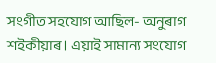সংগীত সহযোগ আছিল- অনুৰাগ শ‌ইকীয়াৰ। এয়াই সামান্য সংযোগ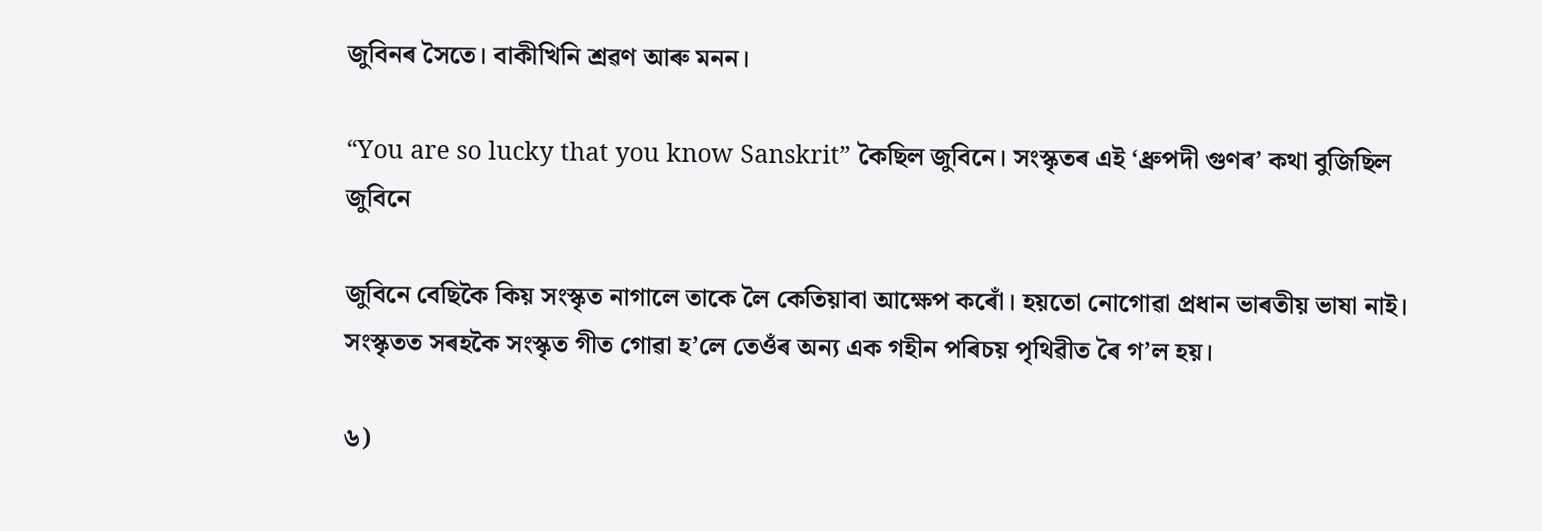জুবিনৰ সৈতে। বাকীখিনি শ্ৰৱণ আৰু মনন।

“You are so lucky that you know Sanskrit” কৈছিল জুবিনে। সংস্কৃতৰ এই ‘ধ্ৰুপদী গুণৰ’ কথা বুজিছিল জুবিনে

জুবিনে বেছিকৈ কিয় সংস্কৃত নাগালে তাকে লৈ কেতিয়াবা আক্ষেপ কৰোঁ। হয়তো নোগোৱা প্ৰধান ভাৰতীয় ভাষা নাই। সংস্কৃতত সৰহকৈ সংস্কৃত গীত গোৱা হ’লে তেওঁৰ অন্য এক গহীন পৰিচয় পৃথিৱীত ৰৈ গ’ল হয়।

৬)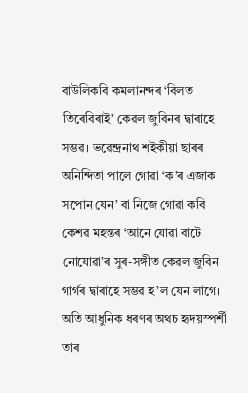বাউলিকবি কমলানন্দৰ ‘বিলত তিৰেবিৰাই’ কেৱল জুবিনৰ দ্বাৰাহে সম্ভৱ। ভৱেন্দ্ৰনাথ শ‌ইকীয়া ছাৰৰ অনিন্দিতা পালে গোৱা ‘ক’ৰ এজাক সপোন যেন’ বা নিজে গোৱা কবি কেশৱ মহন্তৰ ‘আনে যোৱা বাটে নোযোৱা’ৰ সুৰ-সঙ্গীত কেৱল জুবিন গাৰ্গৰ দ্বাৰাহে সম্ভৱ হ’ল যেন লাগে। অতি আধুনিক ধৰণৰ অথচ হৃদয়স্পৰ্শী তাৰ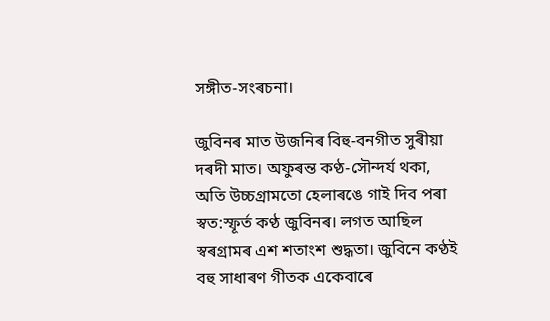সঙ্গীত-সংৰচনা।

জুবিনৰ মাত উজনিৰ বিহু-বনগীত সুৰীয়া দৰদী মাত। অফুৰন্ত কণ্ঠ-সৌন্দৰ্য থকা, অতি উচ্চগ্ৰামতো হেলাৰঙে গাই দিব পৰা স্বত:স্ফূৰ্ত কণ্ঠ জুবিনৰ। লগত আছিল স্বৰগ্ৰামৰ এশ শতাংশ শুদ্ধতা। জুবিনে কণ্ঠ‌ই বহু সাধাৰণ গীতক একেবাৰে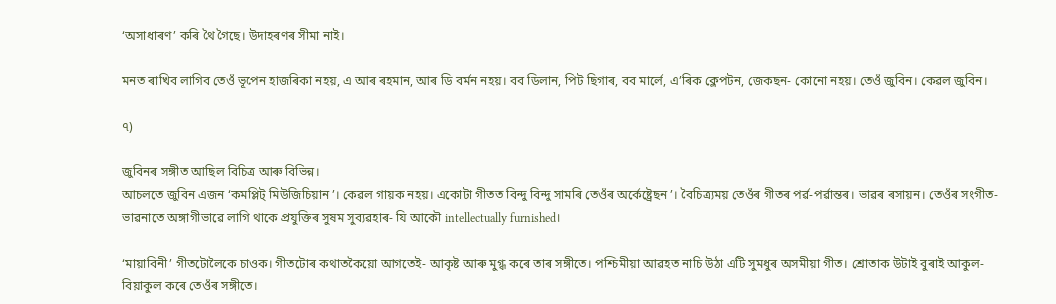‘অসাধাৰণ’ কৰি থৈ গৈছে। উদাহৰণৰ সীমা নাই।

মনত ৰাখিব লাগিব তেওঁ ভূপেন হাজৰিকা নহয়, এ আৰ ৰহমান, আৰ ডি বৰ্মন নহয়। বব ডিলান, পিট ছিগাৰ, বব মাৰ্লে, এ’ৰিক ক্লেপটন, জেকছন- কোনো নহয়। তেওঁ জুবিন। কেৱল জুবিন।

৭)

জুবিনৰ সঙ্গীত আছিল বিচিত্ৰ আৰু বিভিন্ন।
আচলতে জুবিন এজন ‘কমপ্লিট্ মিউজিচিয়ান’। কেৱল গায়ক নহয়। একোটা গীতত বিন্দু বিন্দু সামৰি তেওঁৰ অৰ্কেষ্ট্ৰেছন’। বৈচিত্ৰ্যময় তেওঁৰ গীতৰ পৰ্ৱ-পৰ্ৱান্তৰ। ভাৱৰ ৰসায়ন। তেওঁৰ সংগীত-ভাৱনাতে অঙ্গাগীভাৱে লাগি থাকে প্ৰযুক্তিৰ সুষম সুব্যৱহাৰ- যি আকৌ intellectually furnished।

‘মায়াবিনী’ গীতটোলৈকে চাওক। গীতটোৰ কথাতকৈয়ো আগতেই- আকৃষ্ট আৰু মুগ্ধ কৰে তাৰ সঙ্গীতে। পশ্চিমীয়া আৱহত নাচি উঠা এটি সুমধুৰ অসমীয়া গীত। শ্ৰোতাক উটাই বুৰাই আকুল-বিয়াকুল কৰে তেওঁৰ সঙ্গীতে।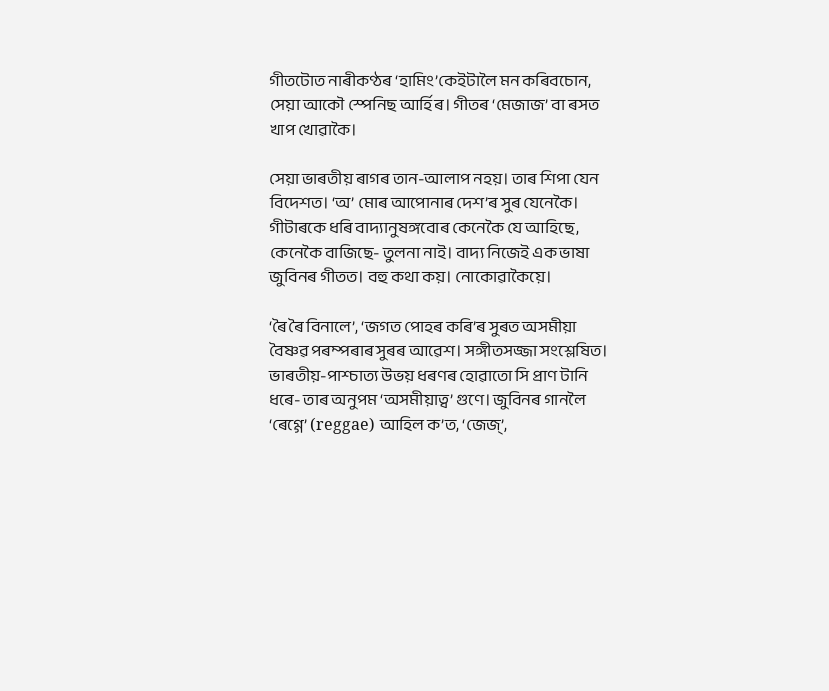গীতটোত নাৰীকণ্ঠৰ ‘হামিং’কেইটালৈ মন কৰিবচোন, সেয়া আকৌ স্পেনিছ আৰ্হিৰ। গীতৰ ‘মেজাজ’ বা ৰসত খাপ খোৱাকৈ।

সেয়া ভাৰতীয় ৰাগৰ তান-আলাপ নহয়। তাৰ শিপা যেন বিদেশত। ‘অ’ মোৰ আপোনাৰ দেশ’ৰ সুৰ যেনেকৈ। গীটাৰকে ধৰি বাদ্যানুষঙ্গবোৰ কেনেকৈ যে আহিছে, কেনেকৈ বাজিছে- তুলনা নাই। বাদ্য নিজেই এক ভাষা জুবিনৰ গীতত। বহু কথা কয়। নোকোৱাকৈয়ে।

‘ৰৈ ৰৈ বিনালে’, ‘জগত পোহৰ কৰি’ৰ সুৰত অসমীয়া বৈষ্ণৱ পৰম্পৰাৰ সুৰৰ আৱেশ। সঙ্গীতসজ্জা সংশ্লেষিত। ভাৰতীয়-পাশ্চাত্য উভয় ধৰণৰ হোৱাতো সি প্ৰাণ টানি ধৰে- তাৰ অনুপম ‘অসমীয়াত্ব’ গুণে। জুবিনৰ গানলৈ ‘ৰেগ্গে’ (reggae) আহিল ক’ত, ‘জেজ্’,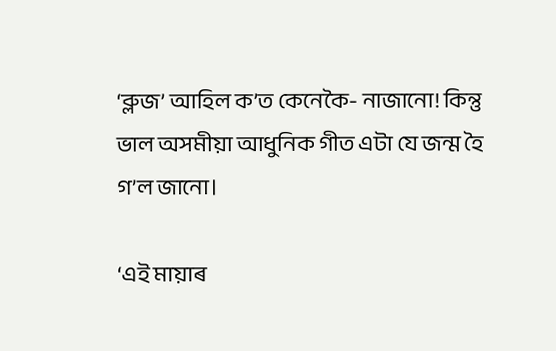‘ব্লুজ’ আহিল ক’ত কেনেকৈ- নাজানো! কিন্তু ভাল অসমীয়া আধুনিক গীত এটা যে জন্ম হৈ গ’ল জানো।

‘এই মায়াৰ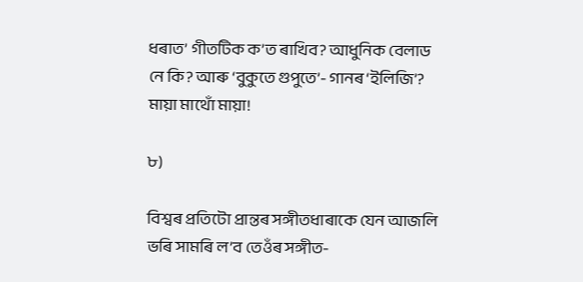ধৰাত’ গীতটিক ক’ত ৰাখিব? আধুনিক বেলাড নে কি? আৰু ‘বুকুতে গুপুতে’- গানৰ ‘ইলিজি’? মায়া মাথোঁ মায়া!

৮)

বিশ্বৰ প্ৰতিটো প্ৰান্তৰ সঙ্গীতধাৰাকে যেন আজলি ভৰি সামৰি ল’ব তেওঁৰ সঙ্গীত-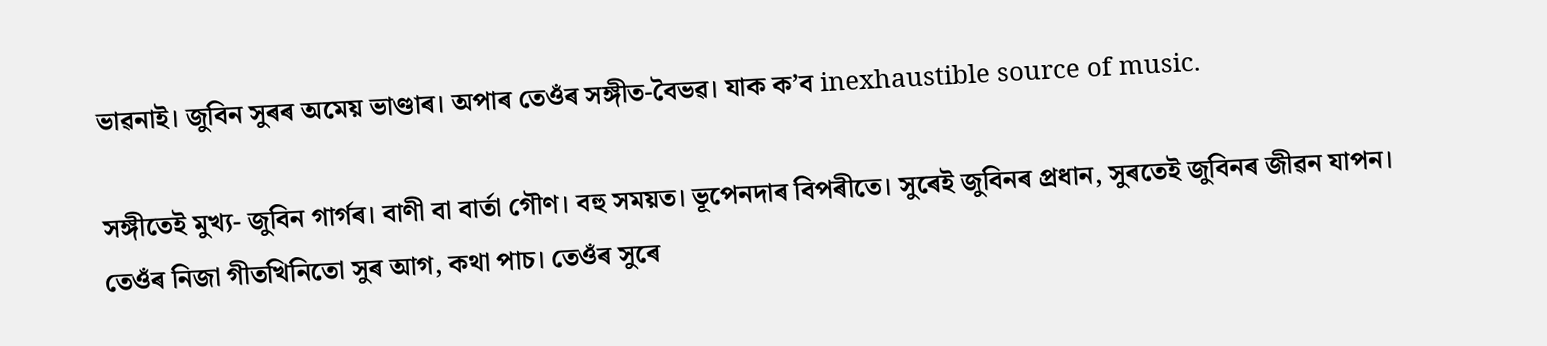ভাৱনাই। জুবিন সুৰৰ অমেয় ভাণ্ডাৰ। অপাৰ তেওঁৰ সঙ্গীত-বৈভৱ‌। যাক ক’ব inexhaustible source of music.

সঙ্গীতেই মুখ্য- জুবিন গাৰ্গৰ। বাণী বা বাৰ্তা গৌণ। বহু সময়ত। ভূপেনদাৰ বিপৰীতে। সুৰেই জুবিনৰ প্ৰধান, সুৰতেই জুবিনৰ জীৱন যাপন। তেওঁৰ নিজা গীতখিনিতো সুৰ আগ, কথা পাচ। তেওঁৰ সুৰে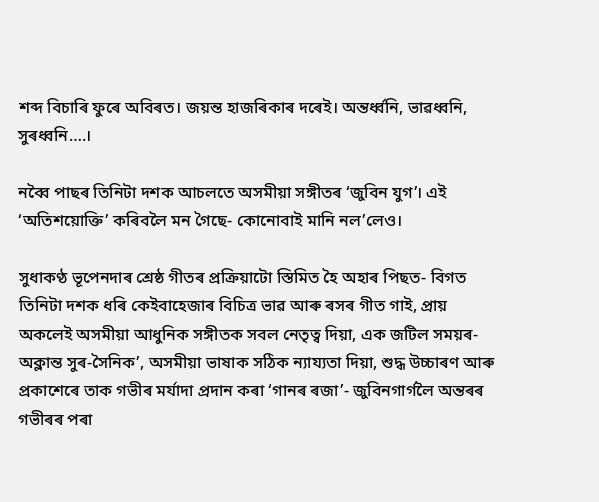শব্দ বিচাৰি ফুৰে অবিৰত। জয়ন্ত হাজৰিকাৰ দৰেই। অন্তৰ্ধ্বনি, ভাৱধ্বনি, সুৰধ্বনি….।

নব্বৈ পাছৰ তিনিটা দশক আচলতে অসমীয়া সঙ্গীতৰ ‘জুবিন যুগ’। এই ‘অতিশয়োক্তি’ কৰিবলৈ মন গৈছে- কোনোবাই মানি নল’লেও।

সুধাকণ্ঠ ভূপেনদাৰ শ্ৰেষ্ঠ গীতৰ প্ৰক্ৰিয়াটো স্তিমিত হৈ অহাৰ পিছত- বিগত তিনিটা দশক ধৰি কেইবাহেজাৰ বিচিত্ৰ ভাৱ আৰু ৰসৰ গীত গাই, প্ৰায় অকলেই অসমীয়া আধুনিক সঙ্গীতক সবল নেতৃত্ব দিয়া, এক জটিল সময়ৰ- অক্লান্ত সুৰ-সৈনিক’, অসমীয়া ভাষাক সঠিক ন্যায্যতা দিয়া, শুদ্ধ উচ্চাৰণ আৰু প্ৰকাশেৰে তাক গভীৰ মৰ্যাদা প্ৰদান কৰা ‘গানৰ ৰজা’- জুবিনগাৰ্গলৈ অন্তৰৰ গভীৰৰ পৰা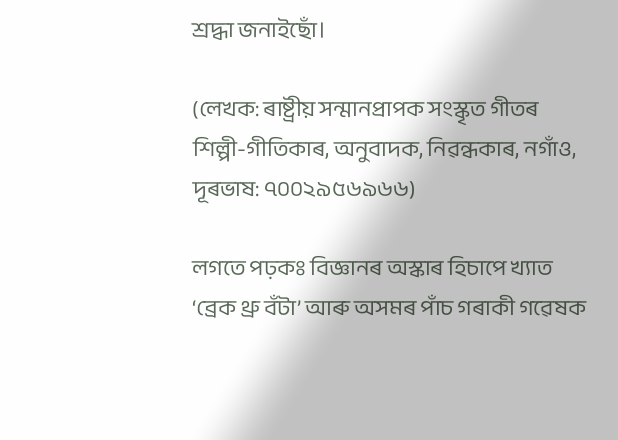শ্ৰদ্ধা জনাইছোঁ।

(লেখক: ৰাষ্ট্ৰীয় সন্মানপ্ৰাপক সংস্কৃত গীতৰ শিল্পী-গীতিকাৰ, অনুবাদক, নিৱন্ধকাৰ, নগাঁও, দূৰভাষ: ৭০০২৯৫৬৯৬৬)

লগতে পঢ়কঃ বিজ্ঞানৰ অস্কাৰ হিচাপে খ্যাত ‘ব্ৰেক থ্ৰু বঁটা’ আৰু অসমৰ পাঁচ গৰাকী গৱেষক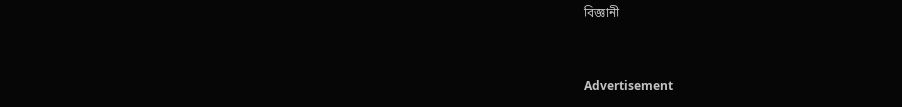বিজ্ঞানী


Advertisement